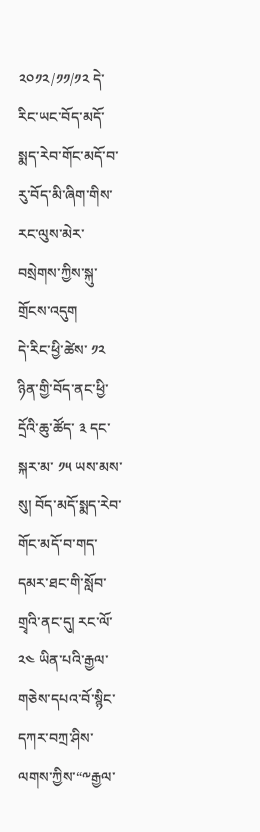༢༠༡༢/༡༡/༡༢ དེ་རིང་ཡང་བོད་མདོ་སྨད་རེབ་གོང་མདོ་བ་རུ་བོད་མི་ཞིག་གིས་རང་ལུས་མེར་བསྲེགས་ཀྱིས་སྐུ་གྲོངས་འདུག
དེ་རིང་ཕྱི་ཚེས་ ༡༢ ཉིན་གྱི་བོད་ནང་ཕྱི་དྲོའི་ཆུ་ཚོད་ ༣ དང་སྐར་མ་ ༡༥ ཡས་མས་སུ། བོད་མདོ་སྨད་རེབ་གོང་མདོ་བ་གད་དམར་ཐང་གི་སློབ་གྲྭའི་ནང་དུ། རང་ལོ་ ༢༤ ཡིན་པའི་རྒྱལ་གཅེས་དཔའ་བོ་སྙིང་དཀར་བཀྲ་ཤིས་ལགས་ཀྱིས་“༸རྒྱལ་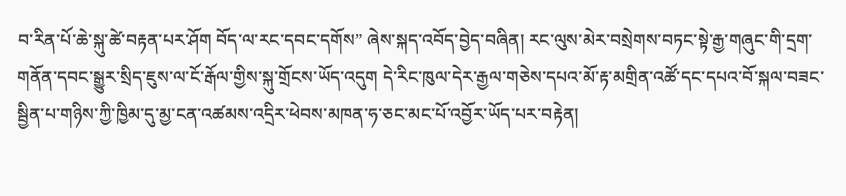བ་རིན་པོ་ཆེ་སྐུ་ཚེ་བརྟན་པར་ཤོག བོད་ལ་རང་དབང་དགོས” ཞེས་སྐད་འབོད་བྱེད་བཞིན། རང་ལུས་མེར་བསྲེགས་བཏང་སྟེ་རྒྱ་གཞུང་གི་དྲག་གནོན་དབང་སྒྱུར་སྲིད་ཇུས་ལ་ངོ་རྒོལ་གྱིས་སྐུ་གྲོངས་ཡོད་འདུག དེ་རིང་ཁུལ་དེར་རྒྱལ་གཅེས་དཔའ་མོ་རྟ་མགྲིན་འཚོ་དང་དཔའ་བོ་སྐལ་བཟང་སྦྱིན་པ་གཉིས་ཀྱི་ཁྱིམ་དུ་མྱ་ངན་འཚམས་འདྲིར་ཕེབས་མཁན་ཧ་ཅང་མང་པོ་འབྱོར་ཡོད་པར་བརྟེན།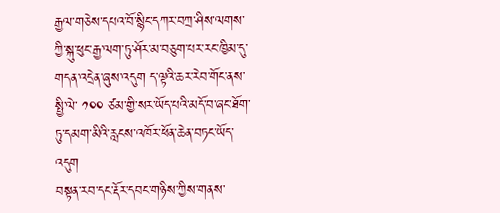རྒྱལ་གཅེས་དཔའ་བོ་སྙིང་དཀར་བཀྲ་ཤིས་ལགས་ཀྱི་སྐུ་ཕུང་རྒྱ་ལག་ཏུ་ཤོར་མ་བཅུག་པར་རང་ཁྱིམ་དུ་གདན་འདྲེན་ཞུས་འདུག ད་ལྟའི་ཆར་རེབ་གོང་ནས་སྤྱི་ལེ་ ༡༠༠ ཙམ་གྱི་སར་ཡོད་པའི་མདོ་བ་ཞང་ཐོག་ཏུ་དམག་མིའི་རླངས་འཁོར་ཕོན་ཆེན་བཏང་ཡོད་འདུག
བསྟན་རབ་དང་རྡོར་དབང་གཉིས་ཀྱིས་གནས་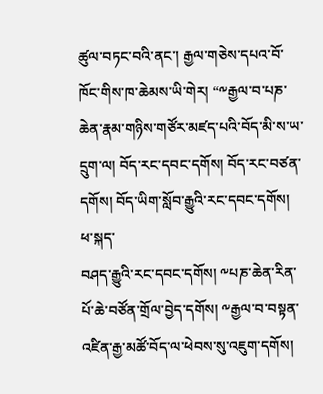ཚུལ་བཏང་བའི་ནང་། རྒྱལ་གཅེས་དཔའ་བོ་ཁོང་གིས་ཁ་ཆེམས་ཡི་གེར། “༸རྒྱལ་བ་པཎ་ཆེན་རྣམ་གཉིས་གཙོར་མཛད་པའི་བོད་མི་ས་ཡ་དྲུག་ལ། བོད་རང་དབང་དགོས། བོད་རང་བཙན་དགོས། བོད་ཡིག་སློབ་རྒྱུའི་རང་དབང་དགོས། ཕ་སྐད་
བཤད་རྒྱུའི་རང་དབང་དགོས། ༸པཎ་ཆེན་རིན་པོ་ཆེ་བཙོན་གྲོལ་བྱེད་དགོས། ༸རྒྱལ་བ་བསྟན་འཛིན་རྒྱ་མཚོ་བོད་ལ་ཕེབས་སུ་འཇུག་དགོས།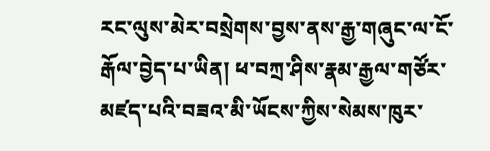རང་ལུས་མེར་བསྲེགས་བྱས་ནས་རྒྱ་གཞུང་ལ་ངོ་རྒོལ་བྱེད་པ་ཡིན། ཕ་བཀྲ་ཤིས་རྣམ་རྒྱལ་གཙོར་མཛད་པའི་བཟའ་མི་ཡོངས་ཀྱིས་སེམས་ཁུར་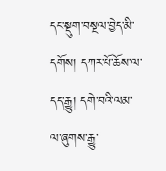དང་སྡུག་བསྔལ་བྱེད་མི་དགོས། དཀར་པོ་ཆོས་ལ་དད་རྒྱུ། དགེ་བའི་ལམ་ལ་ཞུགས་རྒྱུ་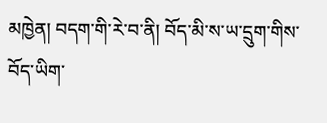མཁྱེན། བདག་གི་རེ་བ་ནི། བོད་མི་ས་ཡ་དྲུག་གིས་བོད་ཡིག་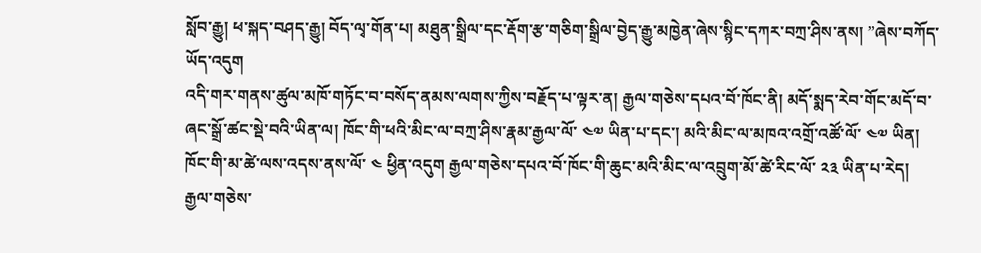སློབ་རྒྱུ། ཕ་སྐད་བཤད་རྒྱུ། བོད་ལྭ་གོན་པ། མཐུན་སྒྲིལ་དང་རྡོག་རྩ་གཅིག་སྒྲིལ་བྱེད་རྒྱུ་མཁྱེན་ཞེས་སྙིང་དཀར་བཀྲ་ཤིས་ནས། ”ཞེས་བཀོད་ཡོད་འདུག
འདི་གར་གནས་ཚུལ་མཁོ་གཏོང་བ་བསོད་ནམས་ལགས་ཀྱིས་བརྗོད་པ་ལྟར་ན། རྒྱལ་གཅེས་དཔའ་བོ་ཁོང་ནི། མདོ་སྨད་རེབ་གོང་མདོ་བ་ཞང་སྒྲོ་ཚང་སྡེ་བའི་ཡིན་ལ། ཁོང་གི་ཕའི་མིང་ལ་བཀྲ་ཤིས་རྣམ་རྒྱལ་ལོ་ ༤༧ ཡིན་པ་དང་། མའི་མིང་ལ་མཁའ་འགྲོ་འཚོ་ལོ་ ༤༧ ཡིན། ཁོང་གི་མ་ཚེ་ལས་འདས་ནས་ལོ་ ༤ ཕྱིན་འདུག རྒྱལ་གཅེས་དཔའ་བོ་ཁོང་གི་ཆུང་མའི་མིང་ལ་འབྲུག་མོ་ཚེ་རིང་ལོ་ ༢༣ ཡིན་པ་རེད།
རྒྱལ་གཅེས་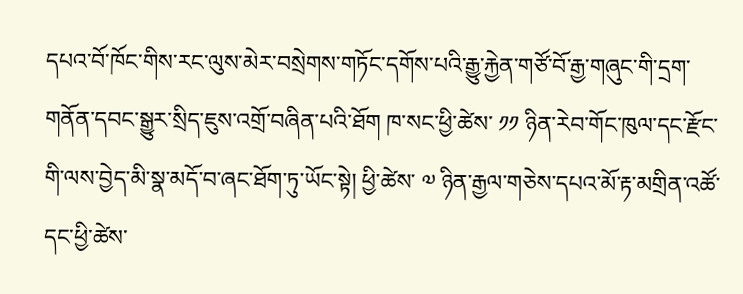དཔའ་བོ་ཁོང་གིས་རང་ལུས་མེར་བསྲེགས་གཏོང་དགོས་པའི་རྒྱུ་རྐྱེན་གཙོ་བོ་རྒྱ་གཞུང་གི་དྲག་གནོན་དབང་སྒྱུར་སྲིད་ཇུས་འགྲོ་བཞིན་པའི་ཐོག ཁ་སང་ཕྱི་ཚེས་ ༡༡ ཉིན་རེབ་གོང་ཁུལ་དང་རྫོང་གི་ལས་བྱེད་མི་སྣ་མདོ་བ་ཞང་ཐོག་ཏུ་ཡོང་སྟེ། ཕྱི་ཚེས་ ༧ ཉིན་རྒྱལ་གཅེས་དཔའ་མོ་རྟ་མགྲིན་འཚོ་དང་ཕྱི་ཚེས་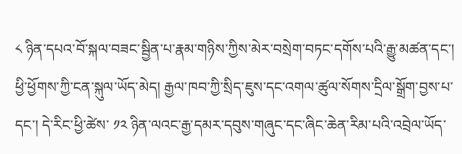༨ ཉིན་དཔའ་བོ་སྐལ་བཟང་སྦྱིན་པ་རྣམ་གཉིས་ཀྱིས་མེར་བསྲེག་བཏང་དགོས་པའི་རྒྱུ་མཚན་དང་། ཕྱི་ཕྱོགས་ཀྱི་ངན་སྐུལ་ཡོད་མེད། རྒྱལ་ཁབ་ཀྱི་སྲིད་ཇུས་དང་འགལ་ཚུལ་སོགས་དྲིལ་སྒྲོག་བྱས་པ་དང་། དེ་རིང་ཕྱི་ཚེས་ ༡༢ ཉིན་ལའང་རྒྱ་དམར་དབུས་གཞུང་དང་ཞིང་ཆེན་རིམ་པའི་འབྲེལ་ཡོད་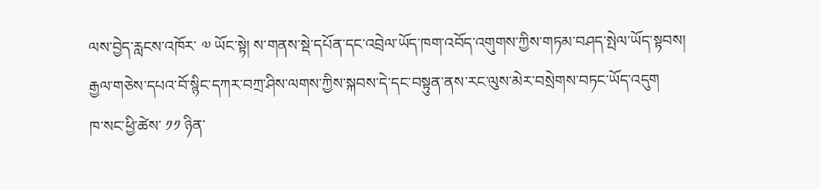ལས་བྱེད་རླངས་འཁོར་ ༧ ཡོང་སྟེ། ས་གནས་སྡེ་དཔོན་དང་འབྲེལ་ཡོད་ཁག་འབོད་འགུགས་ཀྱིས་གཏམ་བཤད་སྤེལ་ཡོད་སྟབས། རྒྱལ་གཅེས་དཔའ་བོ་སྙིང་དཀར་བཀྲ་ཤིས་ལགས་ཀྱིས་སྐབས་དེ་དང་བསྟུན་ནས་རང་ལུས་མེར་བསྲེགས་བཏང་ཡོད་འདུག
ཁ་སང་ཕྱི་ཚེས་ ༡༡ ཉིན་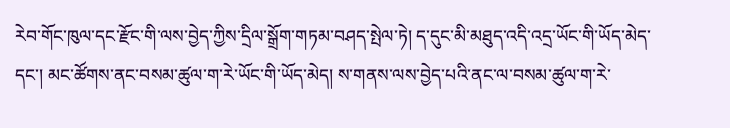རེབ་གོང་ཁུལ་དང་རྫོང་གི་ལས་བྱེད་ཀྱིས་དྲིལ་སྒྲོག་གཏམ་བཤད་སྤེལ་ཏེ། ད་དུང་མི་མཐུད་འདི་འདྲ་ཡོང་གི་ཡོད་མེད་དང་། མང་ཚོགས་ནང་བསམ་ཚུལ་ག་རེ་ཡོང་གི་ཡོད་མེད། ས་གནས་ལས་བྱེད་པའི་ནང་ལ་བསམ་ཚུལ་ག་རེ་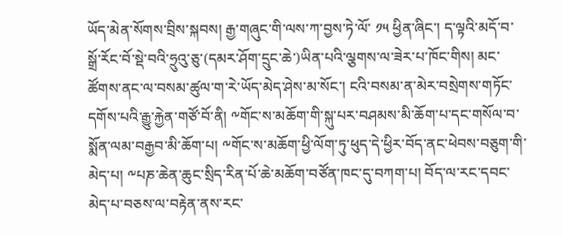ཡོད་མེན་སོགས་བྲིས་སྐབས། རྒྱ་གཞུང་གི་ལས་ཀ་བྱས་ཏེ་ལོ་ ༡༥ ཕྱིན་ཞིང་། ད་ལྟའི་མདོ་བ་སྒྲོ་རོང་བོ་སྡེ་བའི་ཧྲུའུ་ཅུ་(དམར་ཤོག་དྲུང་ཆེ་)ཡིན་པའི་ལྕགས་ལ་ཟེར་པ་ཁོང་གིས། མང་ཚོགས་ནང་ལ་བསམ་ཚུལ་ག་རེ་ཡོད་མེད་ཤེས་མ་སོང་། ངའི་བསམ་ན་མེར་བསྲེགས་གཏོང་དགོས་པའི་རྒྱུ་རྐྱེན་གཙོ་བོ་ནི། ༸གོང་ས་མཆོག་གི་སྐུ་པར་བཤམས་མི་ཆོག་པ་དང་གསོལ་བ་སྨོན་ལམ་བརྒྱབ་མི་ཆོག་པ། ༸གོང་ས་མཆོག་ཕྱི་ལོག་ཏུ་ཕུད་དེ་ཕྱིར་བོད་ནང་ཕེབས་བཅུག་གི་མེད་པ། ༸པཎ་ཆེན་ཆུང་སྲིད་རིན་པོ་ཆེ་མཆོག་བཙོན་ཁང་དུ་བཀག་པ། བོད་ལ་རང་དབང་མེད་པ་བཅས་ལ་བརྟེན་ནས་རང་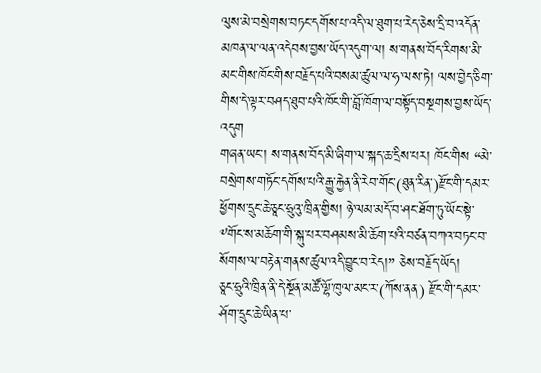ལུས་མེ་བསྲེགས་བཏང་དགོས་པ་འདི་ལ་ཐུག་པ་རེད་ཅེས་དྲི་བ་འདོན་མཁན་ལ་ལན་འདེབས་བྱས་ཡོད་འདུག་ལ། ས་གནས་བོད་རིགས་མི་མང་གིས་ཁོང་གིས་བརྗོད་པའི་བསམ་ཚུལ་ལ་ཧ་ལས་ཏེ། ལས་བྱེད་ཅིག་གིས་དེ་ལྟར་བཤད་ཐུབ་པའི་ཁོང་གི་བློ་ཁོག་ལ་བསྟོད་བསྔགས་བྱས་ཡོད་འདུག
གཞན་ཡང་། ས་གནས་བོད་མི་ཞིག་ལ་སྐད་ཆ་དྲིས་པར། ཁོང་གིས “མེ་བསྲེགས་གཏོང་དགོས་པའི་རྒྱུ་རྐྱེན་ནི་རེབ་གོང་(ཐུན་རིན་)རྫོང་གི་དམར་ཕྱོགས་དྲུང་ཆེ་ཅཱང་ཧྲུའུ་ཁྲིན་གྱིས། ཉེ་ལམ་མདོ་བ་ཤང་ཐོག་ཏུ་ཡོང་སྟེ་༸གོང་ས་མཆོག་གི་སྐུ་པར་བཤམས་མི་ཆོག་པའི་བཙན་བཀའ་བཏང་བ་སོགས་ལ་བརྟེན་གནས་ཚུལ་འདི་བྱུང་བ་རེད།” ཅེས་བརྗོད་ཡོད།
ཅཱང་ཧྲུའི་ཁྲིན་ནི་དེ་སྔོན་མཚོ་ལྷོ་ཁུལ་མང་ར་(ཀོས་ནན) རྫོང་གི་དམར་ཤོག་དྲུང་ཆེ་ཡིན་པ་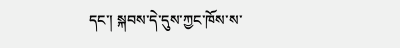དང་། སྐབས་དེ་དུས་ཀྱང་ཁོས་ས་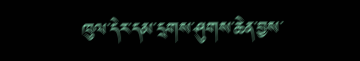ཁུལ་དེར་དམ་དྲགས་ཤུགས་ཆེན་བྱས་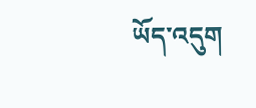ཡོད་འདུག